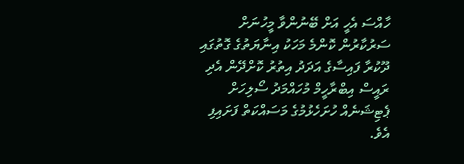ހާއްސަ އެހީ އަށް ބޭނުންވާ މީހުނަށް ސަރުކާރުން ކޮންމެ މަހަކު އިނާޔަތުގެ ގޮތުގައި ދޫކުރާ ފައިސާގެ އަދަދު އިތުރު ކޮށްދޭން އެދި ރައީސް އިބްރާހީމް މުހައްމަދު ސޯލިހަށް ޕެޓިޝަނެއް ހުށަހެޅުމުގެ މަސައްކަތް ފަށައިފި އެވެ.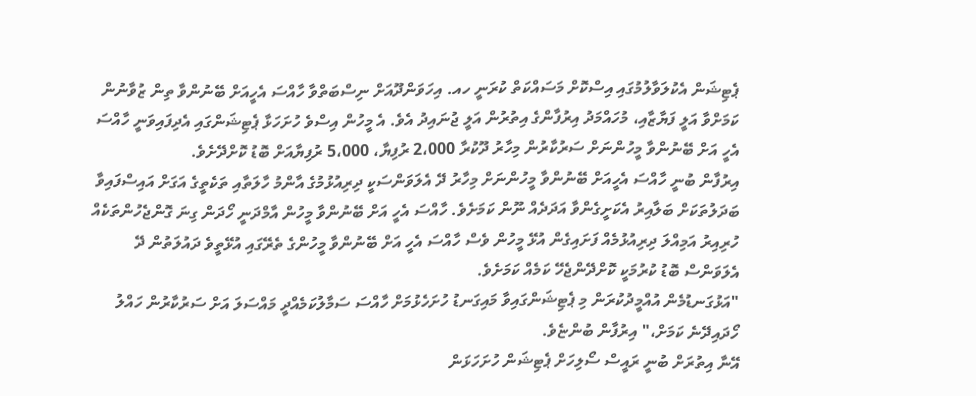ޕެޓިޝަން އެކުލަވާލުމުގައި އިސްކޮށް މަސައްކަތް ކުރަނީ ހއ. އިހަވަންދޫއަށް ނިސްބަތްވާ ހާއްސަ އެހީއަށް ބޭނުންވާ ތިން ޒުވާނުން ކަމަށްވާ އަލީ ފަޔާޒާއި، މުހައްމަދު އިރުފާންގެ އިތުރުން އަލީ ޖުނައިދު އެވެ. އެ މީހުން އިސްވެ ހުށަހަޅާ ޕެޓިޝަންގައި އެދިފައިވަނީ ހާއްސަ އެހީ އަށް ބޭނުންވާ މީހުންނަށް ސަރުކާރުން މިހާރު ދޫކުރާ 2،000 ރުފިޔާ، 5،000 ރުފިޔާއަށް ބޮޑު ކޮށްދޭށެވެ.
އިރުފާން ބުނީ ހާއްސަ އެހީއަށް ބޭނުންވާ މީހުންނަށް މިހާރު ދޭ އެލަވަންސަކީ ދިރިއުޅުމުގެ އާންމު ހާލަތާއި ތަކެތީގެ އަގަށް އައިސްފައިވާ ބަދަލުތަކަށް ބަލާއިރު އެކަށީގެންވާ އަދަދެއް ނޫން ކަމަށެވެ. ހާއްސަ އެހީ އަށް ބޭނުންވާ މީހުން އާމްދަނީ ހޯދަން ގިނަ ގޮންޖެހުންތަކެއް ހުރިއިރު އަމިއްލަ ދިރިއުޅުމެއް ފަށައިގެން އުޅޭ މީހުން ވެސް ހާއްސަ އެހީ އަށް ބޭނުންވާ މީހުންގެ ތެރޭގައި އުޅޭތީވެ ދައުލަތުން ދޭ އެލަވަންސް ބޮޑު ކުރުމަކީ ކޮށްދޭންޖެހޭ ކަމެއް ކަމަށެވެ.
"އަޅުގަނޑުމެން އުއްމީދުކުރަން މި ޕެޓިޝަންގައިވާ މައިގަނޑު ހުށަހެޅުމަށް ހާއްސަ ސަމާލުކަމެއްދީ މައްސަލަ އަށް ސަރުކާރުން ހައްލު ހޯދައިދޭނެ ކަމަށް،" އިރުފާން ބުންޏެވެ.
އޭނާ އިތުރަށް ބުނީ ރައީސް ސޯލިހަށް ޕެޓިޝަން ހުށަހަޅަން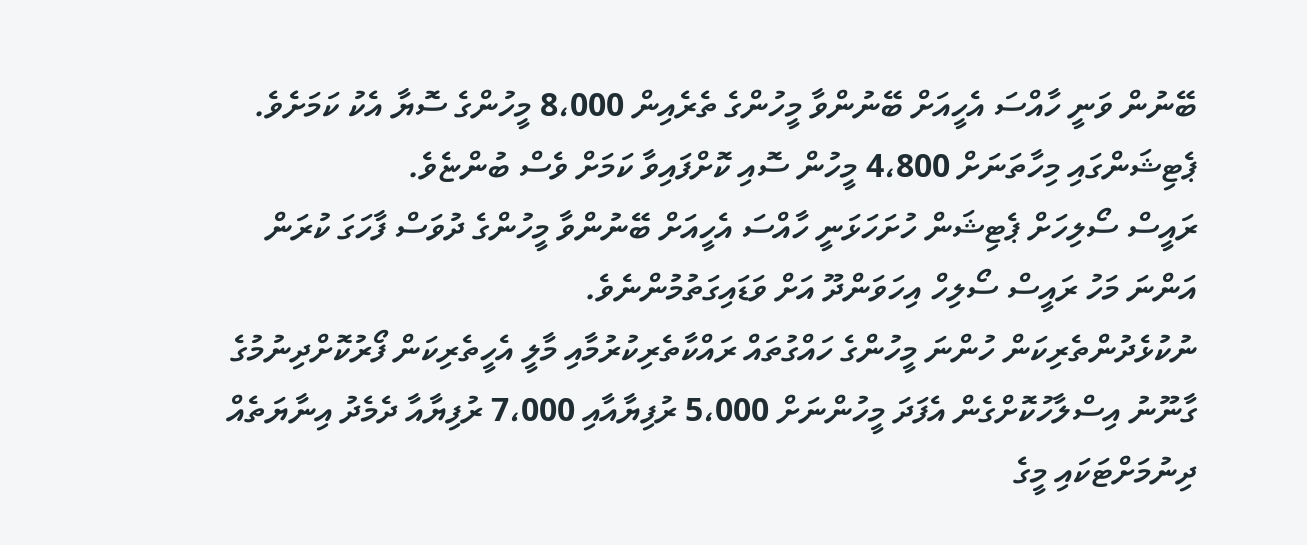ބޭނުން ވަނީ ހާއްސަ އެހީއަށް ބޭނުންވާ މީހުންގެ ތެރެއިން 8،000 މީހުންގެ ސޮޔާ އެކު ކަމަށެވެ. ޕެޓިޝަންގައި މިހާތަނަށް 4،800 މީހުން ސޮއި ކޮށްފައިވާ ކަމަށް ވެސް ބުންޏެވެ.
ރައީސް ސޯލިހަށް ޕެޓިޝަން ހުށަހަޅަނީ ހާއްސަ އެހީއަށް ބޭނުންވާ މީހުންގެ ދުވަސް ފާހަގަ ކުރަން އަންނަ މަހު ރައީސް ސޯލިހް އިހަވަންދޫ އަށް ވަޑައިގަތުމުންނެވެ.
ނުކުޅެދުންތެރިކަން ހުންނަ މީހުންގެ ހައްގުތައް ރައްކާތެރިކުރުމާއި މާލީ އެހީތެރިކަން ފޯރުކޮށްދިނުމުގެ ގާނޫނު އިސްލާހުކޮށްގެން އެފަދަ މީހުންނަށް 5،000 ރުފިޔާއާއި 7،000 ރުފިޔާއާ ދެމެދު އިނާޔަތެއް ދިނުމަށްޓަކައި މީގެ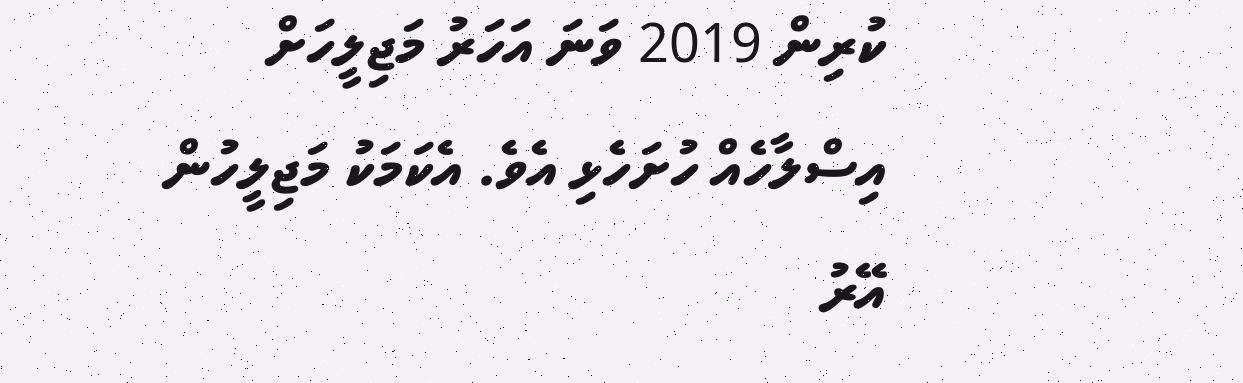ކުރިން 2019 ވަނަ އަހަރު މަޖިލީހަށް އިސްލާހެއް ހުށަހެޅި އެވެ. އެކަމަކު މަޖިލީހުން އޭރު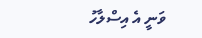ވަނީ އެ އިސްލާހު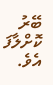ބޭރު ކޮށްލާފަ އެވެ.